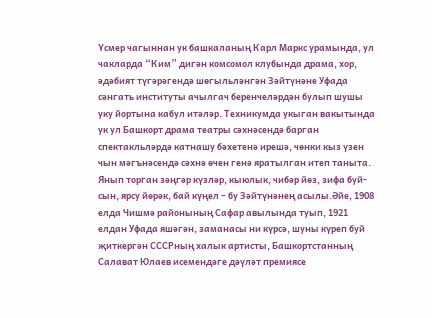Үсмер чагыннан ук башкаланың Карл Маркс урамында, ул чакларда “Ким” дигән комсомол клубында драма, хор, әдәбият түгәрәгендә шөгыльләнгән Зәйтүнәне Уфада сәнгать институты ачылгач беренчеләрдән булып шушы уку йортына кабул итәләр. Техникумда укыган вакытында ук ул Башкорт драма театры сәхнәсендә барган спектакльләрдә катнашу бәхетенә ирешә, чөнки кыз үзен чын мәгънәсендә сәхнә өчен генә яратылган итеп таныта. Янып торган зәңгәр күзләр, кыюлык, чибәр йөз, зифа буй-сын, ярсу йөрәк, бай күңел – бу Зәйтүнәнең асылы.Әйе, 1908 елда Чишмә районының Сафар авылында туып, 1921 елдан Уфада яшәгән, заманасы ни күрсә, шуны күреп буй җиткергән СССРның халык артисты, Башкортстанның Салават Юлаев исемендәге дәүләт премиясе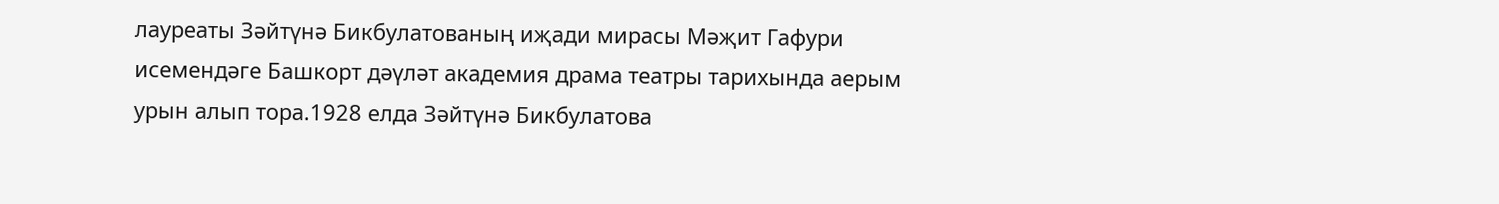лауреаты Зәйтүнә Бикбулатованың иҗади мирасы Мәҗит Гафури исемендәге Башкорт дәүләт академия драма театры тарихында аерым урын алып тора.1928 елда Зәйтүнә Бикбулатова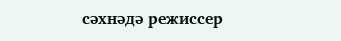сәхнәдә режиссер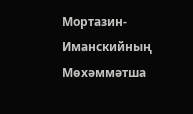Мортазин-Иманскийның Мөхәммәтша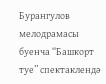Бурангулов мелодрамасы буенча “Башкорт туе” спектаклендә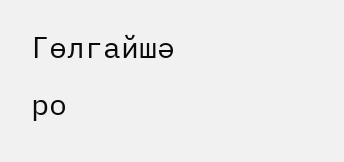Гөлгайшә ро